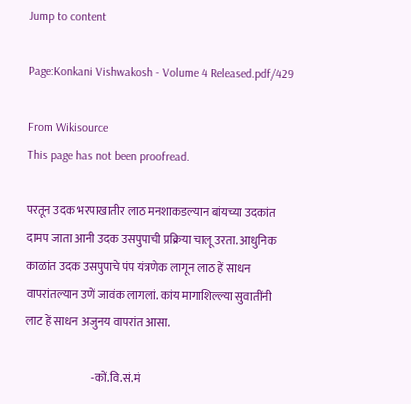Jump to content

Page:Konkani Vishwakosh - Volume 4 Released.pdf/429

From Wikisource
This page has not been proofread.

परतून उदक भरपाखातीर लाठ मनशाकडल्यान बांयच्या उदकांत दामप जाता आनी उदक उसपुपाची प्रक्रिया चालू उरता. आधुनिक काळांत उदक उसपुपाचे पंप यंत्रणेक लागून लाठ हें साधन वापरांतल्यान उणें जावंक लागलां. कांय मागाशिल्ल्या सुवातींनी लाट हें साधन अजुनय वापरांत आसा.

                             -कों.वि.सं.मं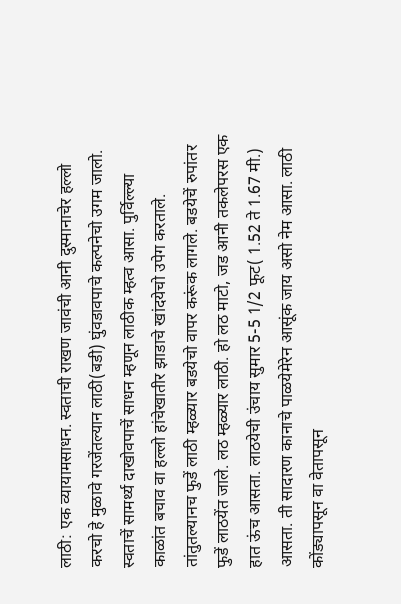लाठी: एक व्यायामसाधन. स्वताची राखण जावंची आनी दुस्मानाचेर हल्लो करचो हे मुळावे गरजेंतल्यान लाठी(बडी) घुंवडावपाचे कल्पनेचो उगम जालो. स्वताचें सामर्थ्य दाखोवपाचें साधन म्हणून लाठीक म्हत्व आसा. पुर्विल्ल्या काळांत बचाव वा हल्लो हांचेखातीर झाडाचे खांदयेचो उपेग करताले. तांतुतल्यानच फुडें लाठी म्हळ्यार बडयेचो वापर करूंक लागले. बडयेचें रुपांतर फुडें लाठयेंत जाले. लठ म्हळ्यार लाठी. हो लठ माटो, जड आनी तकलेपरस एक हात ऊंच आसता. लाठयेची उंचाय सुमार 5-5 1/2 फूट( 1.52 ते 1.67 मी.) आसता. ती सादारण कानाचे पाळयेमेरेन आसूंक जाय असो नेम आसा. लाठी कोंड्यापसून वा वेतापसून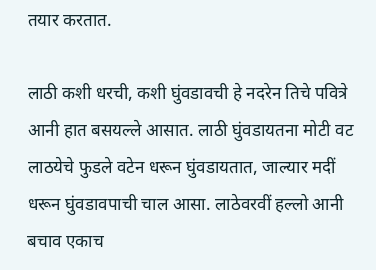तयार करतात.

लाठी कशी धरची, कशी घुंवडावची हे नदरेन तिचे पवित्रे आनी हात बसयल्ले आसात. लाठी घुंवडायतना मोटी वट लाठयेचे फुडले वटेन धरून घुंवडायतात, जाल्यार मदीं धरून घुंवडावपाची चाल आसा. लाठेवरवीं हल्लो आनी बचाव एकाच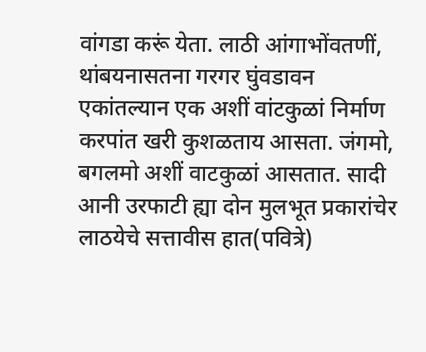वांगडा करूं येता. लाठी आंगाभोंवतणीं, थांबयनासतना गरगर घुंवडावन एकांतल्यान एक अशीं वांटकुळां निर्माण करपांत खरी कुशळताय आसता. जंगमो, बगलमो अशीं वाटकुळां आसतात. सादी आनी उरफाटी ह्या दोन मुलभूत प्रकारांचेर लाठयेचे सत्तावीस हात(पवित्रे)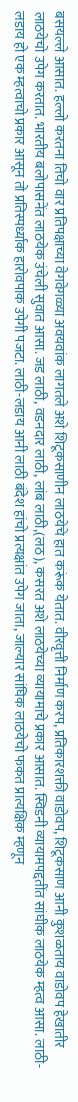बसयल्ले आसात. हल्लो करतना तिचो वार प्रतिपक्षाच्या वेगवेगळ्या अवयवांक लागतले अशे शिटूकसाणीन लाठयेचे हात करूंक येतात. वीरवृत्ती निर्माण करप, प्रतिकारशक्ती वाडोवप, शिटूकसाण आनी कुशळताय वाडोवप हेखातीर लाठयेचो उपेग करतात. भारतीय बलोपासनेंत लाठयेक उंचेली सुवात आसा. जड लाठी, वडनदार लाठी, लांब लाठी,(लठ), कसरत अशे लाठयेच्या व्यायामाचे प्रकार आसात. स्विडनी व्यायामपद्दतींत सांघीक लाठयेक म्हत्व आसा. लाठी-लडाय हो एक म्हत्वाचो प्रकार आसून तो प्रतिस्पर्ध्याक हारोवपाक उपेगी पजटा. लाठी-लडाय आनी लाठी बंदेश हांचो प्रत्यक्षांत उपेग जाता, जाल्यार सांघिक लाठयेचो फकत प्रात्यक्षिक म्हणून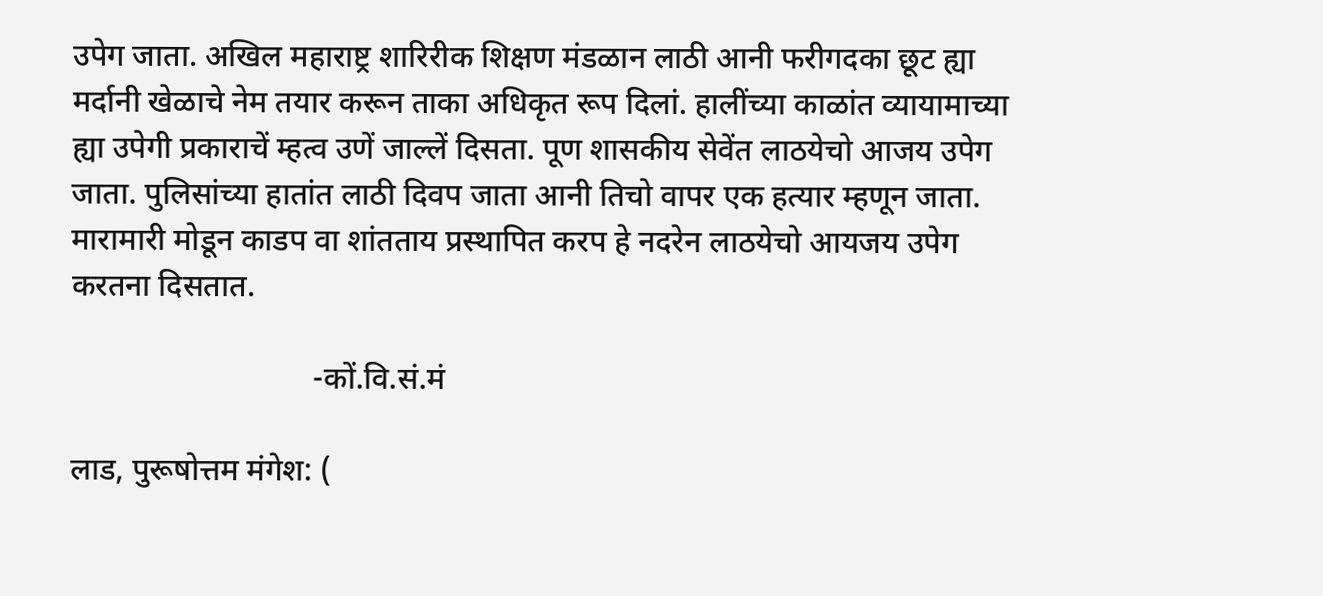उपेग जाता. अखिल महाराष्ट्र शारिरीक शिक्षण मंडळान लाठी आनी फरीगदका छूट ह्या मर्दानी खेळाचे नेम तयार करून ताका अधिकृत रूप दिलां. हालींच्या काळांत व्यायामाच्या ह्या उपेगी प्रकाराचें म्हत्व उणें जाल्लें दिसता. पूण शासकीय सेवेंत लाठयेचो आजय उपेग जाता. पुलिसांच्या हातांत लाठी दिवप जाता आनी तिचो वापर एक हत्यार म्हणून जाता. मारामारी मोडून काडप वा शांतताय प्रस्थापित करप हे नदरेन लाठयेचो आयजय उपेग करतना दिसतात.

                               -कों.वि.सं.मं

लाड, पुरूषोत्तम मंगेश: (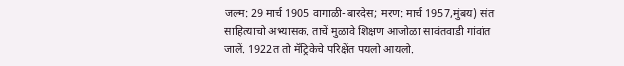जल्म: 29 मार्च 1905 वागाळी-बारदेस; मरण: मार्च 1957,मुंबय) संत साहित्याचो अभ्यासक. ताचें मुळावे शिक्षण आजोळा सावंतवाडी गांवांत जालें. 1922त तो मॅट्रिकेचे परिक्षेंत पयलो आयलो.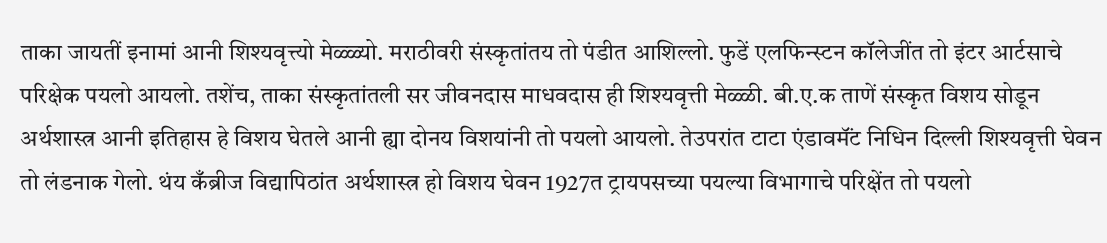ताका जायतीं इनामां आनी शिश्यवृत्त्यो मेळ्ळ्यो. मराठीवरी संस्कृतांतय तो पंडीत आशिल्लो. फुडें एलफिन्स्टन कॉलेजींत तो इंटर आर्टसाचे परिक्षेक पयलो आयलो. तशेंच, ताका संस्कृतांतली सर जीवनदास माधवदास ही शिश्यवृत्ती मेळ्ळी. बी.ए.क ताणें संस्कृत विशय सोडून अर्थशास्त्र आनी इतिहास हे विशय घेतले आनी ह्या दोनय विशयांनी तो पयलो आयलो. तेउपरांत टाटा एंडावमॅंट निधिन दिल्ली शिश्यवृत्ती घेवन तो लंडनाक गेलो. थंय कँब्रीज विद्यापिठांत अर्थशास्त्र हो विशय घेवन 1927त ट्रायपसच्या पयल्या विभागाचे परिक्षेंत तो पयलो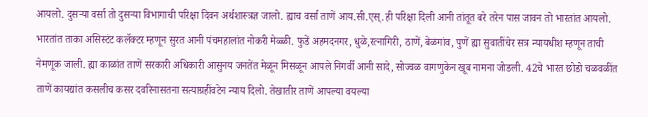आयलो. दुसऱ्या वर्सा तो दुसऱ्या विभागाची परिक्षा दिवन अर्थशास्त्रज्ञ जालो. ह्याच वर्सा ताणें आय.सी.एस्.ही परिक्षा दिली आनी तांतूत बरे तरेन पास जावन तो भारतांत आयलो. भारतांत ताका असिस्टंट कलॅक्टर म्हणून सुरत आनी पंचमहालांत नोकरी मेळ्ळी. फुडें अहमदनगर, धुळे,रत्नागिरी, ठाणें, बेळगांव, पुणें ह्या सुवातींचेर सत्र न्यायधीश म्हणून ताची नेमणूक जाली. ह्या काळांत ताणें सरकारी अधिकारी आसुनय जनतेंत मेळून मिसळून आपले निगर्वी आनी सादे, सोज्वळ वागणुकेन खूब नामना जोडली. 42चे भारत छोडो चळवळींत ताणें कायद्यांत कसलीच कसर दवरिनासतना सत्याग्रहींवटेन न्याय दिलो. तेखातीर ताणें आपल्या वयल्या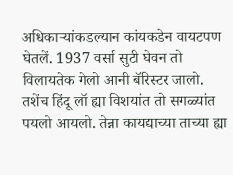अधिकाऱ्यांकडल्यान कांयकडेन वायटपण घेतलें. 1937 वर्सा सुटी घेवन तो विलायतेक गेलो आनी बॅरिस्टर जालो. तशेंच हिंदू लॉ ह्या विशयांत तो सगळ्यांत पयलो आयलो. तेन्ना कायद्याच्या ताच्या ह्या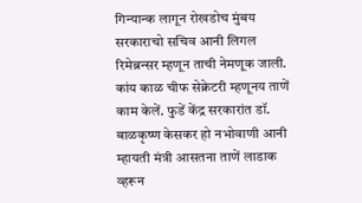गिन्यान्क लागून रोखडोच मुंबय सरकाराचो सचिव आनी लिगल रिमेब्रन्सर म्हणून ताची नेमणूक जाली. कांय काळ चीफ सेक्रेटरी म्हणूनय ताणें काम केलें. फुडें केंद्र सरकारांत डॉ. बाळकृष्ण केसकर हो नभोवाणी आनी म्हायती मंत्री आसतना ताणें लाडाक व्हरून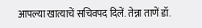आपल्या खात्याचें सचिवपद दिलें. तेन्ना ताणें डॉ.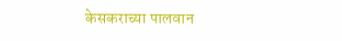केसकराच्या पालवान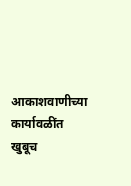आकाशवाणीच्या कार्यावळींत खुबूच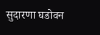सुदारणा घडोवन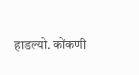हाडल्यो. कोंकणी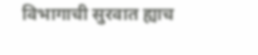विभागाची सुरवात ह्याच